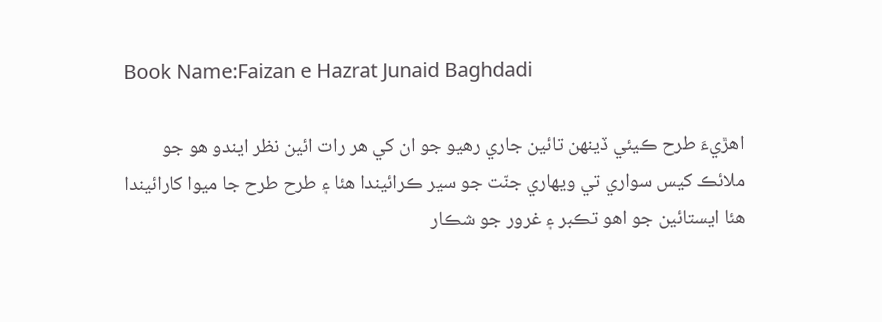Book Name:Faizan e Hazrat Junaid Baghdadi

اهڙيءَ طرح ڪيئي ڏينهن تائين جاري رهيو جو ان کي هر رات ائين نظر ايندو هو جو ملائڪ کيس سواري تي ويهاري جنّت جو سير ڪرائيندا هئا ۽ طرح طرح جا ميوا کارائيندا هئا ايستائين جو اهو تڪبر ۽ غرور جو شڪار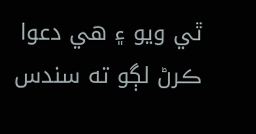ٿي ويو ۽ هي دعوا ڪرڻ لڳو ته سندس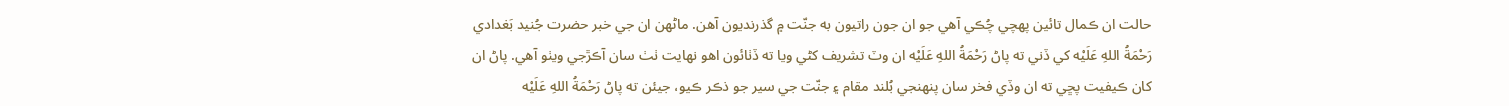حالت ان ڪمال تائين پهچي چُڪي آهي جو ان جون راتيون به جنّت ۾ گذرنديون آهن. ماڻهن ان جي خبر حضرت جُنيد بَغدادي رَحْمَةُ اللهِ عَلَيْه کي ڏني ته پاڻ رَحْمَةُ اللهِ عَلَيْه ان وٽ تشريف کڻي ويا ته ڏٺائون اهو نهايت ٺٺ سان آڪڙجي ويٺو آهي. پاڻ ان کان ڪيفيت پڇي ته ان وڏي فخر سان پنهنجي بُلند مقام ۽ جنّت جي سير جو ذڪر ڪيو، جيئن ته پاڻ رَحْمَةُ اللهِ عَلَيْه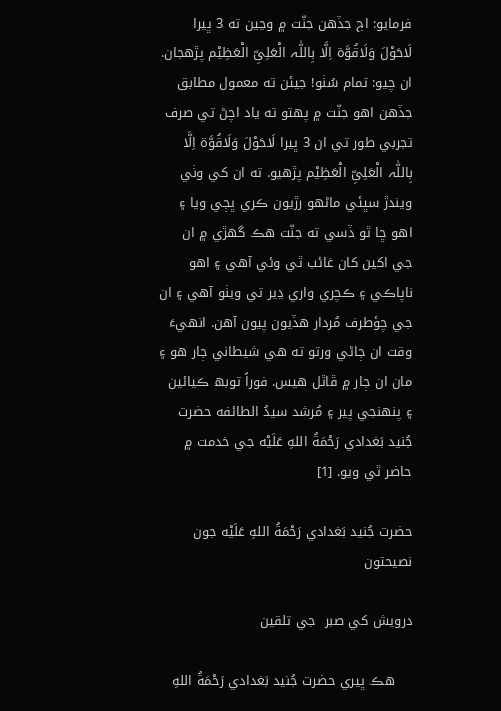فرمايو: اڄ جڏهن جنّت ۾ وڃين ته 3 ڀيرا لَاحَوْلَ وَلَاقُوَّۃ اِلَّا بِاللّٰہ الْعَلِیِّ الْعَظِیْم پڙھجان. ان چيو: تمام سُٺو! جيئن ته معمول مطابق جڏهن اهو جنّت ۾ پهتو ته ياد اچڻ تي صرف تجربي طور تي ان 3 ڀيرا لَاحَوْلَ وَلَاقُوَّۃ اِلَّا بِاللّٰہ الْعَلِیِّ الْعَظِیْم پڙهيو. ته ان کي وٺي ويندڙ سڀئي ماڻهو رڙيون ڪري ڀڄي ويا ۽ اهو ڇا ٿو ڏسي ته جنّت هڪ گهڙي ۾ ان جي اکين کان غائب ٿي وئي آهي ۽ اهو ناپاڪي ۽ ڪچري واري ڍير تي ويٺو آهي ۽ ان جي چؤطرف مُردار هڏيون پيون آهن. انهيءَ وقت ان ڄاڻي ورتو ته هي شيطاني ڄار هو ۽ مان ان ڄار ۾ ڦاٿل هيس. فوراً توبھ ڪيائين ۽ پنهنجي پير ۽ مُرشد سيدُ الطائفه حضرت جُنيد بَغدادي رَحْمَةُ اللهِ عَلَيْه جي خدمت ۾ حاضر ٿي ويو. [1]

حضرت جُنيد بَغدادي رَحْمَةُ اللهِ عَلَيْه جون  نصيحتون

درويش کي صبر  جي تلقين

    هڪ ڀيري حضرت جُنيد بَغدادي رَحْمَةُ اللهِ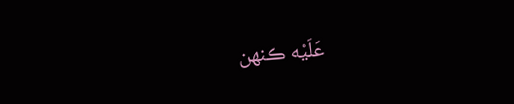عَلَيْه ڪنهن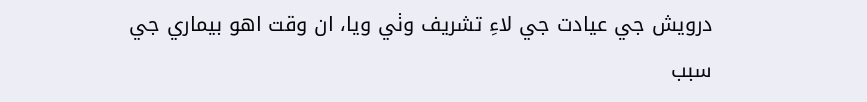درويش جي عيادت جي لاءِ تشريف وٺي ويا، ان وقت اهو بيماري جي سبب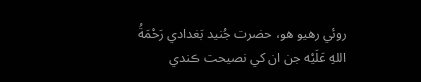روئي رهيو هو، حضرت جُنيد بَغدادي رَحْمَةُ اللهِ عَلَيْه جن ان کي نصيحت ڪندي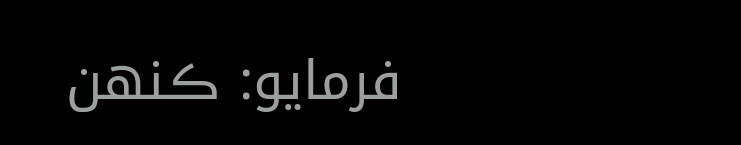فرمايو: ڪنهن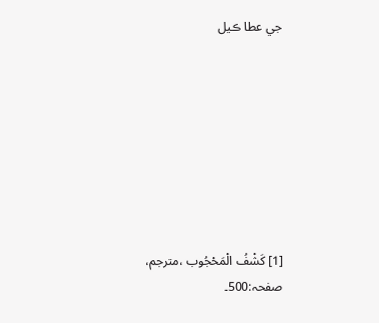جي عطا ڪيل








[1] کَشْفُ الْمَحْجُوب ،مترجم، صفحہ:500۔